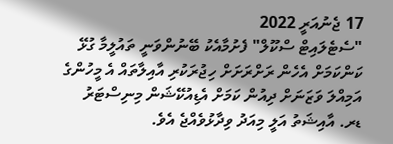17 ޖެނުއަރީ 2022
"ސެޓެލައިޓް ސްކޫލް" ފެށުމާއެކު ބޭނުންވަނީ ތައުލީމާ ގުޅޭ ކަންކަމަށް އެހެން ރަށްރަށަށް ހިޖުރަކުރި އާއިލާތައް އެ މީހުންގެ އަމިއްލަ ވަޒަނަށް ދިއުން ކަމަށް އެޑިއުކޭޝަން މިނިސްޓަރު ޑރ. އާއިޝަތު އަލީ މިއަދު ވިދާޅުވެއްޖެ އެވެ.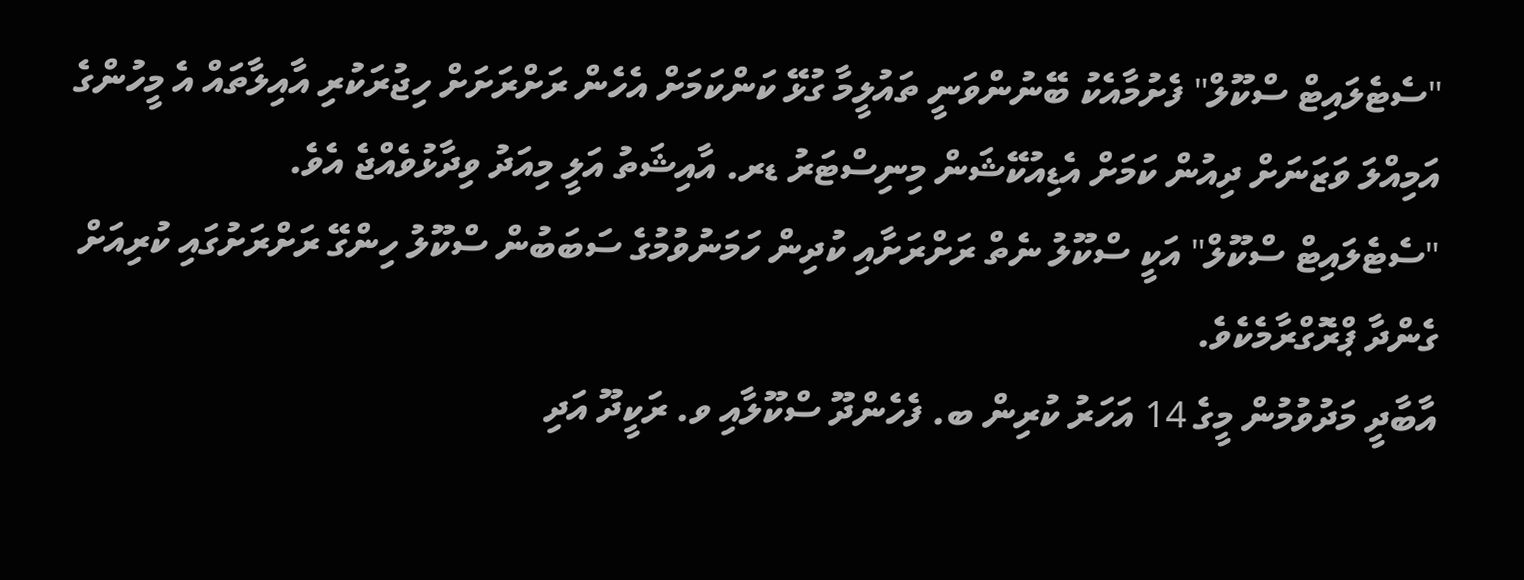"ސެޓެލައިޓް ސްކޫލް" ފެށުމާއެކު ބޭނުންވަނީ ތައުލީމާ ގުޅޭ ކަންކަމަށް އެހެން ރަށްރަށަށް ހިޖުރަކުރި އާއިލާތައް އެ މީހުންގެ އަމިއްލަ ވަޒަނަށް ދިއުން ކަމަށް އެޑިއުކޭޝަން މިނިސްޓަރު ޑރ. އާއިޝަތު އަލީ މިއަދު ވިދާޅުވެއްޖެ އެވެ.
"ސެޓެލައިޓް ސްކޫލް" އަކީ ސްކޫލު ނެތް ރަށްރަށާއި ކުދިން ހަމަނުވުމުގެ ސަބަބުން ސްކޫލު ހިންގޭ ރަށްރަށުގައި ކުރިއަށް ގެންދާ ޕްރޮގްރާމެކެވެ.
އާބާދީ މަދުވުމުން މީގެ 14 އަހަރު ކުރިން ބ. ފެހެންދޫ ސްކޫލާއި ވ. ރަކީދޫ އަދި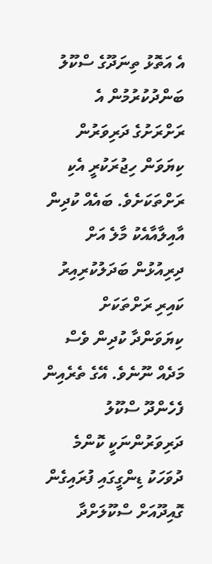އެ އަތޮޅު ތިނަދޫގެ ސްކޫލު ބަންދުކުރުމުން އެ ރަށްރަށުގެ ދަރިވަރުން ކިޔަވަން ހިޖުރަކުރީ އެކި ރަށްތަކަށެވެ. ބައެއް ކުދިން އާއިލާއާއެކު މާލެ އަށް ދިރިއުޅުން ބަދަލުކުރިއިރު ކައިރި ރަށްތަކަށް ކިޔަވަންދާ ކުދިން ވެސް މަދެއް ނޫނެވެ. އޭގެ ތެރެއިން ފެހެންދޫ ސްކޫލު ދަރިވަރުންނަކީ ކޮންމެ ދުވަހަކު ޑިންގީގައި ފުރައިގެން ގޮއިދޫއަށް ސްކޫލަށްދާ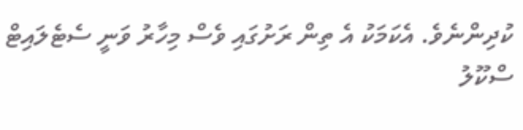ކުދިންނެވެ. އެކަމަކު އެ ތިން ރަށުގައި ވެސް މިހާރު ވަނީ ސެޓެލައިޓް ސްކޫލު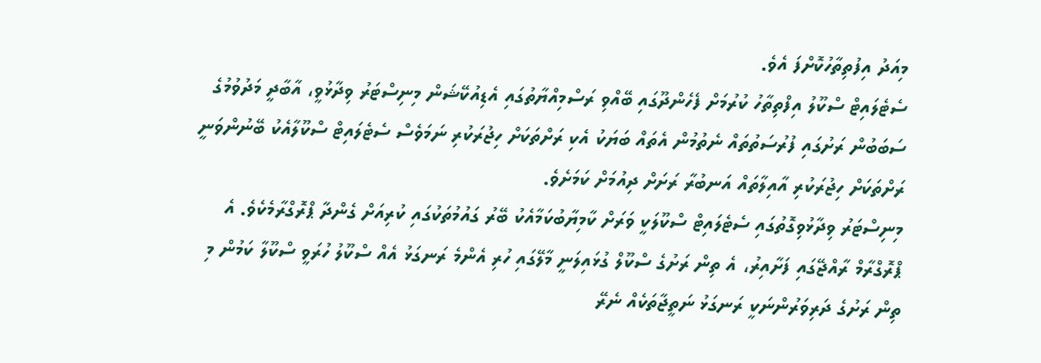މިއަދު އިފުތިތާހުކޮށްފަ އެވެ.
ސެޓެލައިޓް ސްކޫލު އިފްތިތާހު ކުރުމަށް ފެހެންދޫގައި ބޭއްވި ރަސްމިއްޔާތުގައި އެޑިއުކޭޝަން މިނިސްޓަރު ވިދާޅުވީ، އާބާދީ މަދުވުމުގެ ސަބަބުން ރަށުގައި ފުރުސަތުތައް ނެތުމުން އެތައް ބަޔަކު އެކި ރަށްތަކަށް ހިޖުރަކުރި ނަމަވެސް ސެޓެލައިޓް ސްކޫލާއެކު ބޭނުންވަނީ ރަށްތަކަށް ހިޖުރަކުރި އާއިލާތައް އަނބުރާ ރަށަށް ދިއުމަށް ކަމަށެވެ.
މިނިސްޓަރު ވިދާޅުވިގޮތުގައި ސެޓެލައިޓް ސްކޫލަކީ ވަރަށް ކާމިޔާބުކަމާއެކު ބޭރު ގައުމުތަކުގައި ކުރިއަށް ގެންދާ ޕްރޮގްރާމެކެވެ. އެ ޕްރޮގްރާމް ރާއްޖޭގައި ފަށާއިރު، އެ ތިން ރަށުގެ ސްކޫލް ގުޅައިލަނީ މާލޭގައި ހުރި އެންމެ ރަނގަޅު އެއް ސްކޫލު ހުރަވީ ސްކޫލާ ކަމުން މި ތިން ރަށުގެ ދަރިވަރުންނަކީ ރަނގަޅު ނަތީޖާތަކެއް ނެރޭ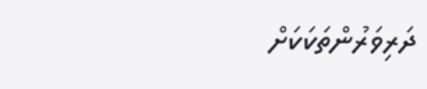ދަރިވަރުންތަކަކަށް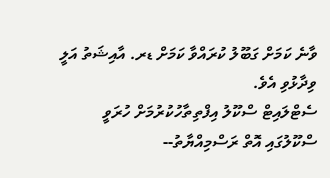ވާނެ ކަމަށް ގަބޫލު ކުރައްވާ ކަމަށް ޑރ. އާއިޝަތު އަލީ ވިދާޅުވި އެވެ.
ސެޓްލައިޓް ސްކޫލު އިފްތިތާހުކުރުމަށް ހުރަވީ ސްކޫލުގައި އޮތް ރަސްމިއްޔާތު--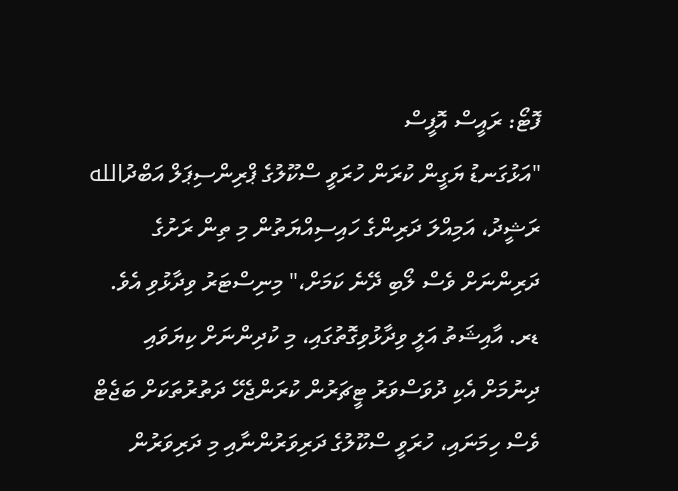ފޮޓޯ: ރައީސް އޮފީސް
"އަޅުގަނޑު ޔަގީން ކުރަން ހުރަވީ ސްކޫލުގެ ޕްރިންސިޕަލް އަބްދުالله ރަޝީދު، އަމިއްލަ ދަރިންގެ ހައިސިއްޔަތުން މި ތިން ރަށުގެ ދަރިންނަށް ވެސް ލޯބި ދޭނެ ކަމަށް،" މިނިސްޓަރު ވިދާޅުވި އެވެ.
ޑރ. އާއިޝަތު އަލީ ވިދާޅުވިގޮތުގައި، މި ކުދިންނަށް ކިޔަވައި ދިނުމަށް އެކި ދުވަސްވަރު ޓީޗަރުން ކުރަންޖެހޭ ދަތުރުތަކަށް ބަޖެޓް ވެސް ހިމަނައި، ހުރަވީ ސްކޫލުގެ ދަރިވަރުންނާއި މި ދަރިވަރުން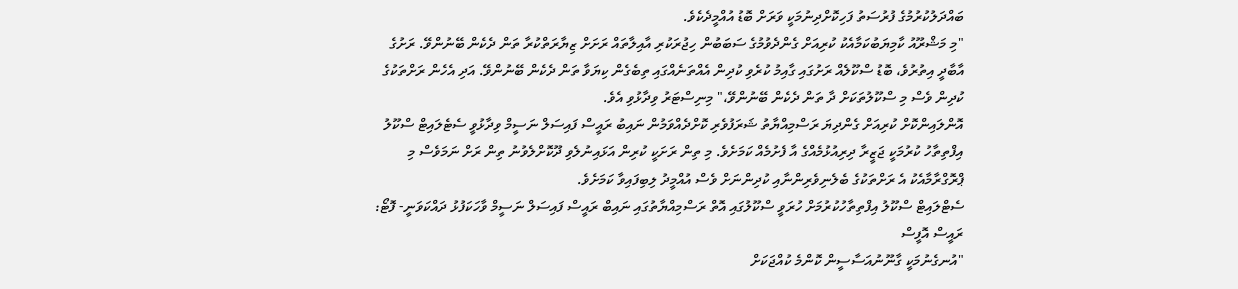ބައްދަލުކުރުމުގެ ފުރުސަތު ފަހިކޮށްދިނުމަކީ ވަރަށް ބޮޑު އުއްމީދެކެވެ.
"މި މަޝްރޫއު ކާމިޔަބުކަމާއެކު ކުރިއަށް ގެންދެވުމުގެ ސަބަބުން ހިޖުރަކުރި އާއިލާތައް ރަށަށް ޒިޔާރަތްކުރާ ތަން ދެކެން ބޭނުންވޭ. ރަށުގެ އާބާދީ އިތުރުވެ، ބޮޑު ސްކޫލެއް ރަށުގައި ގާއިމު ކުރެވި ކުދިން އެއްތަނެއްގައި ތިބެގެން ކިޔަވާ ތަން ދެކެން ބޭނުންވޭ. އަދި އެހެން ރަށްތަކުގެ ކުދިން ވެސް މި ސްކޫލުތަކަށް ދާ ތަން ދެކެން ބޭނުންވޭ،" މިނިސްޓަރު ވިދާޅުވި އެވެ.
އޮންލައިންކޮށް ކުރިއަށް ގެންދިޔަ ރަސްމިއްޔާތު ޝަރަފުވެރި ކޮށްދެއްވަމުން ނައިބު ރައީސް ފައިސަލް ނަސީމް ވިދާޅުވީ ސެޓެލައިޓް ސްކޫލު އިފްތިތާހު ކުރުމަކީ ޖަޒީރާ ދިރިއުޅުމެއްގެ އާ ފެށުމެއް ކަމަށެވެ. މި ތިން ރަށަކީ ކުރިން އަޅައިނުލެވި ދޫކޮށްލެވުނު ތިން ރަށް ނަމަވެސް މި ޕްރޮގްރާމާއެކު އެ ރަށްތަކުގެ ބެލެނިވެރިންނާއި ކުދިންނަށް ވެސް އުއްމީދު ލިބިފައިވާ ކަމަށެވެ.
ސެޓްލައިޓް ސްކޫލު އިފްތިތާހުކުރުމަށް ހުރަވީ ސްކޫލުގައި އޮތް ރަސްމިއްޔާތުގައި ނައިބް ރައީސް ފައިސަލް ނަސީމް ވާހަކަފުޅު ދައްކަވަނީ- ފޮޓޯ: ރައީސް އޮފީސް
"އުނގެނުމަކީ ގާނޫނުއަސާސީން ކޮންމެ ކުއްޖަކަށް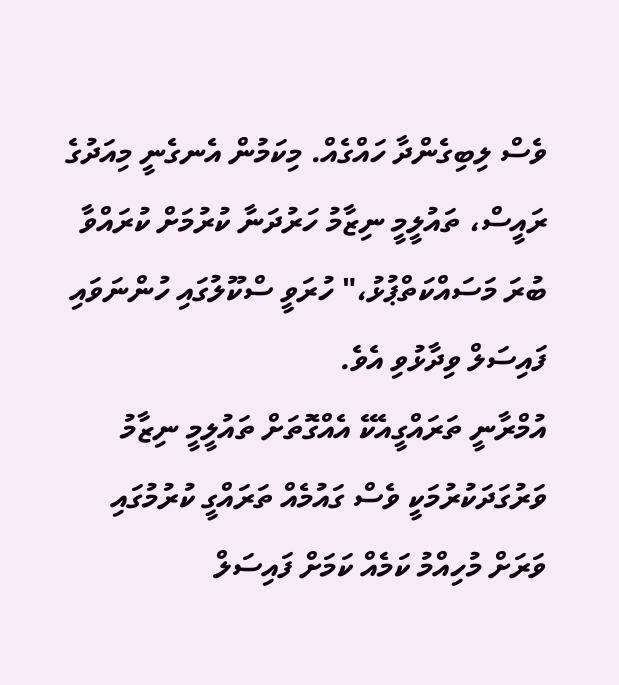ވެސް ލިބިގެންދާ ހައްގެއް. މިކަމުން އެނގެނީ މިއަދުގެ ރައީސް، ތައުލީމީ ނިޒާމު ހަރުދަނާ ކުރުމަށް ކުރައްވާ ބުރަ މަސައްކަތްޕުޅު،" ހުރަވީ ސްކޫލުގައި ހުންނަވައި ފައިސަލް ވިދާޅުވި އެވެ.
އުމްރާނީ ތަރައްގީއެކޭ އެއްގޮތަށް ތައުލީމީ ނިޒާމު ވަރުގަދަކުރުމަކީ ވެސް ގައުމެއް ތަރައްގީ ކުރުމުގައި ވަރަށް މުހިއްމު ކަމެއް ކަމަށް ފައިސަލް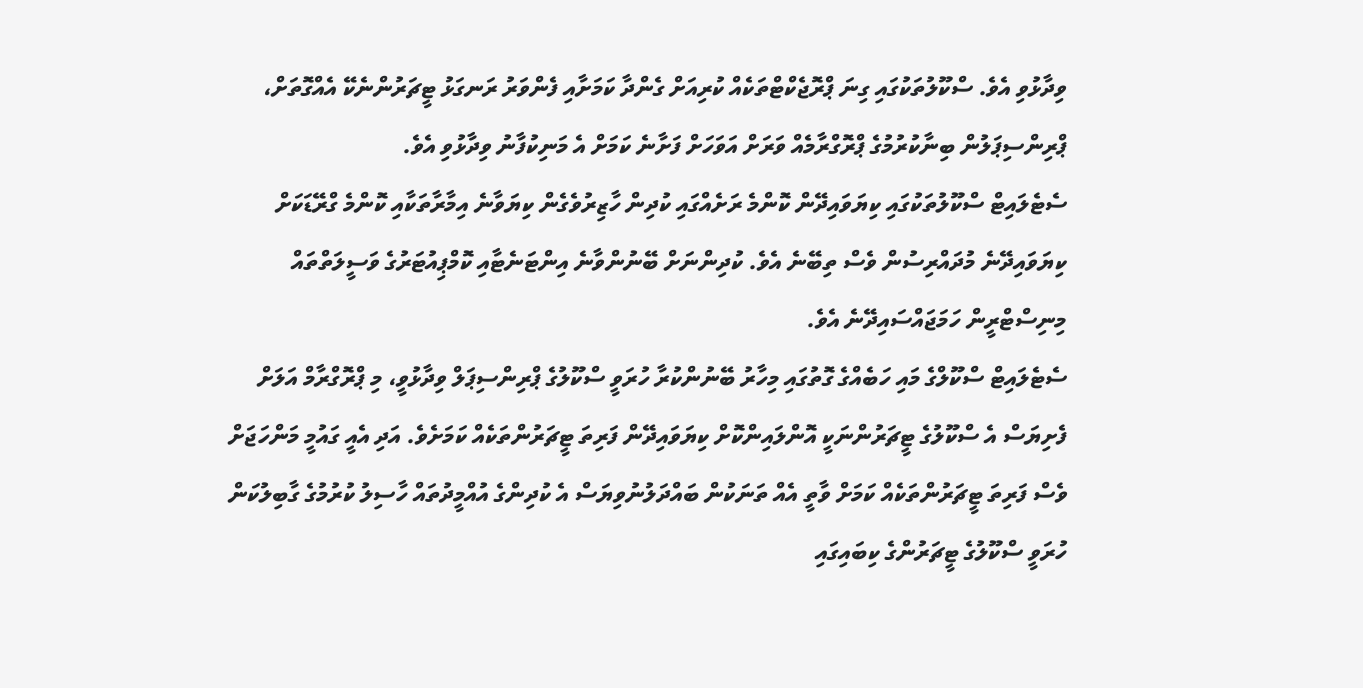ވިދާޅުވި އެވެ. ސްކޫލުތަކުގައި ގިނަ ޕްރޮޖެކްޓްތަކެއް ކުރިއަށް ގެންދާ ކަމަށާއި ފެންވަރު ރަނގަޅު ޓީޗަރުންނެކޭ އެއްގޮތަށް، ޕްރިންސިޕަލުން ބިނާކުރުމުގެ ޕްރޮގްރާމެއް ވަރަށް އަވަހަށް ފަށާނެ ކަމަށް އެ މަނިކުފާނު ވިދާޅުވި އެވެ.
ސެޓެލައިޓް ސްކޫލުތަކުގައި ކިޔަވައިދޭން ކޮންމެ ރަށެއްގައި ކުދިން ހާޒިރުވެގެން ކިޔަވާނެ އިމާރާތަކާއި ކޮންމެ ގްރޭޑަކަށް ކިޔަވައިދޭނެ މުދައްރިސުން ވެސް ތިބޭނެ އެވެ. ކުދިންނަށް ބޭނުންވާނެ އިންޓަނެޓާއި ކޮމްޕިއުޓަރުގެ ވަސީލަތްތައް މިނިސްޓްރީން ހަމަޖައްސައިދޭނެ އެވެ.
ސެޓެލައިޓް ސްކޫލްގެ މައި ހަބެއްގެ ގޮތުގައި މިހާރު ބޭނުންކުރާ ހުރަވީ ސްކޫލުގެ ޕްރިންސިޕަލް ވިދާޅުވީ، މި ޕްރޮގްރާމް އަލަށް ފެށިޔަސް އެ ސްކޫލުގެ ޓީޗަރުންނަކީ އޮންލައިންކޮށް ކިޔަވައިދޭން ފަރިތަ ޓީޗަރުންތަކެއް ކަމަށެވެ. އަދި އެއީ ގައުމީ މަންހަޖަށް ވެސް ފަރިތަ ޓީޗަރުންތަކެއް ކަމަށް ވާތީ އެއް ތަނަކުން ބައްދަލުނުވިޔަސް އެ ކުދިންގެ އުއްމީދުތައް ހާސިލު ކުރުމުގެ ގާބިލުކަން ހުރަވީ ސްކޫލުގެ ޓީޗަރުންގެ ކިބައިގައި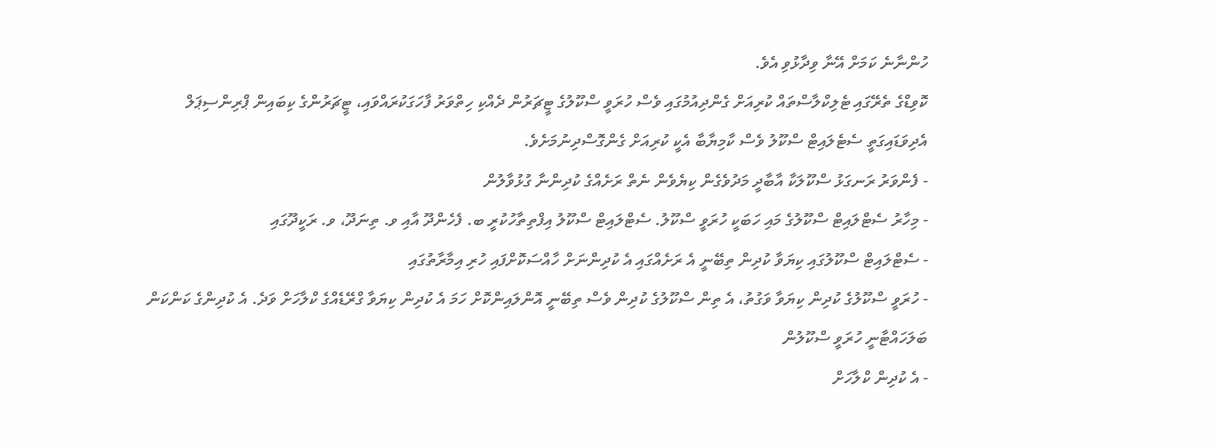ހުންނާނެ ކަމަށް އޭނާ ވިދާޅުވި އެވެ.
ކޮވިޑްގެ ތެރޭގައި ޓެލިކްލާސްތައް ކުރިއަށް ގެންދިއުމުގައި ވެސް ހުރަވީ ސްކޫލުގެ ޓީޗަރުން ދެއްކި ހިތްވަރު ފާހަގަކުރައްވައި، ޓީޗަރުންގެ ކިބައިން ޕްރިންސިޕަލް އެދިވަޑައިގަތީ ސެޓެލައިޓް ސްކޫލު ވެސް ކާމިޔާބާ އެކީ ކުރިއަށް ގެންގޮސްދިނުމަށެވެ.
- ފެންވަރު ރަނގަޅު ސްކޫލަކާ އާބާދީ މަދުވެގެން ކިޔެވެން ނެތް ރަށެއްގެ ކުދިންނާ ގުޅުވާލުން
- މިހާރު ސެޓްލައިޓް ސްކޫލުގެ މައި ހަބަކީ ހުރަވީ ސްކޫލު. ސެޓްލައިޓް ސްކޫލު އިފްތިތާހުކުރީ ބ. ފެހެންދޫ އާއި ވ. ތިނަދޫ، ވ. ރަކީދޫގައި
- ސެޓްލައިޓް ސްކޫލުގައި ކިޔަވާ ކުދިން ތިބޭނީ އެ ރަށެއްގައި އެ ކުދިންނަށް ހާއްސަކޮށްފައި ހުރި އިމާރާތުގައި
- ހުރަވީ ސްކޫލުގެ ކުދިން ކިޔަވާ ވަގުތު، އެ ތިން ސްކޫލުގެ ކުދިން ވެސް ތިބޭނީ އޮންލައިންކޮށް ހަމަ އެ ކުދިން ކިޔަވާ ގްރޭޑެއްގެ ކްލާހަށް ވަދެ. އެ ކުދިންގެ ކަންކަން ބަލަހައްޓާނީ ހުރަވީ ސްކޫލުން
- އެ ކުދިން ކްލާހަށް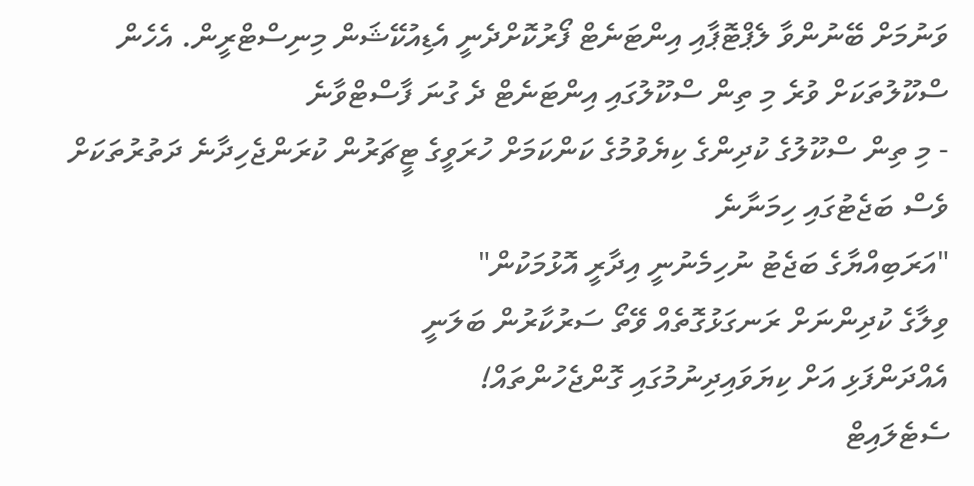ވަނުމަށް ބޭނުންވާ ލެޕްޓޮޕާއި އިންޓަނެޓް ފޯރުކޮށްދެނީ އެޑިއުކޭޝަން މިނިސްޓްރީން. އެހެން ސްކޫލުތަކަށް ވުރެ މި ތިން ސްކޫލުގައި އިންޓަނެޓް ދެ ގުނަ ފާސްޓްވާނެ
- މި ތިން ސްކޫލުގެ ކުދިންގެ ކިޔެވުމުގެ ކަންކަމަށް ހުރަވީގެ ޓީޗަރުން ކުރަންޖެހިދާނެ ދަތުރުތަކަށް ވެސް ބަޖެޓުގައި ހިމަނާނެ
"އަރަބިއްޔާގެ ބަޖެޓު ނުހިމެނުނީ އިދާރީ އޮޅުމަކުން"
ވިލާގެ ކުދިންނަށް ރަނގަޅުގޮތެއް ވޭތޯ ސަރުކާރުން ބަލަނީ
އެއްދަންފަޅި އަށް ކިޔަވައިދިނުމުގައި ގޮންޖެހުންތައް!
ސެޓެލައިޓް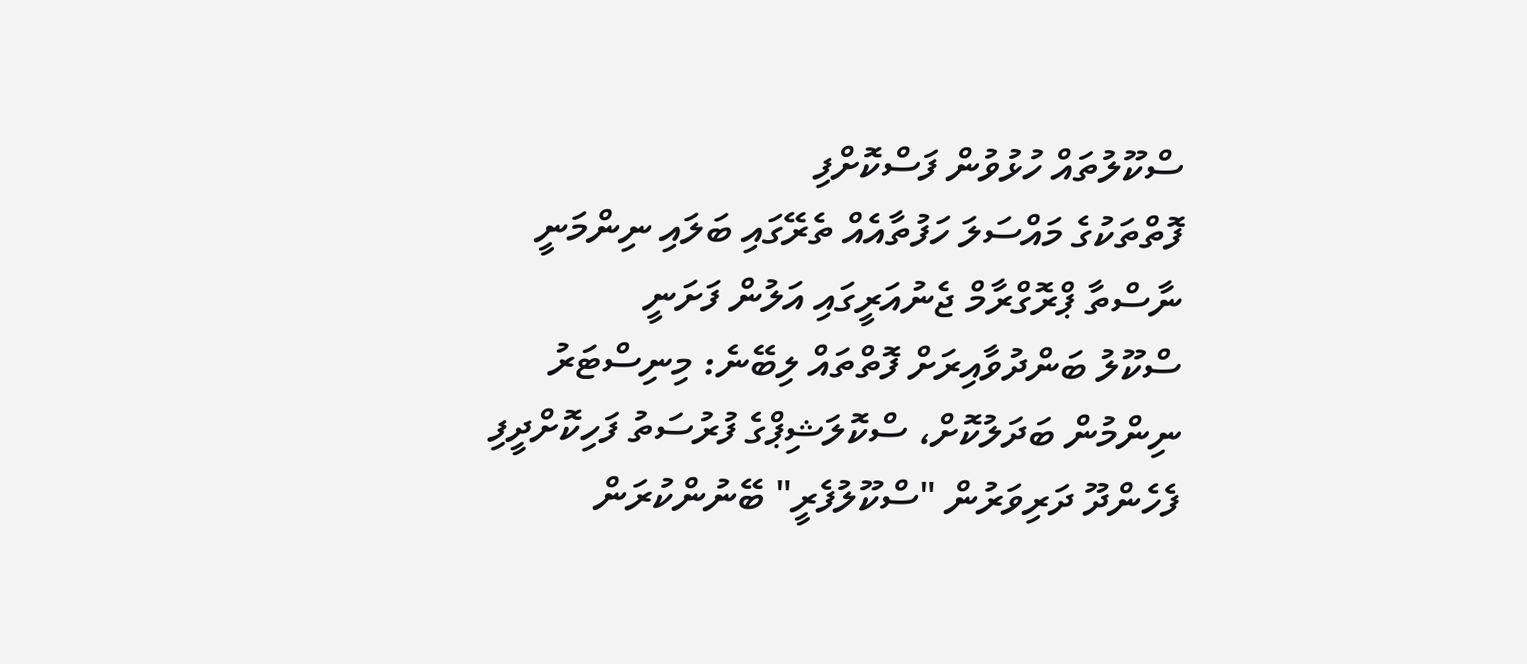ސްކޫލުތައް ހުޅުވުން ފަސްކޮށްފި
ފޮތްތަކުގެ މައްސަލަ ހަފުތާއެއް ތެރޭގައި ބަލައި ނިންމަނީ
ނާސްތާ ޕްރޮގްރާމް ޖެނުއަރީގައި އަލުން ފަށަނީ
ސްކޫލު ބަންދުވާއިރަށް ފޮތްތައް ލިބޭނެ: މިނިސްޓަރު
ނިންމުން ބަދަލުކޮށް، ސްކޮލަޝިޕްގެ ފުރުސަތު ފަހިކޮށްދީފި
ފެހެންދޫ ދަރިވަރުން "ސްކޫލުފެރީ" ބޭނުންކުރަން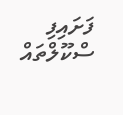ފަށައިފި
ސްކޫލްތައް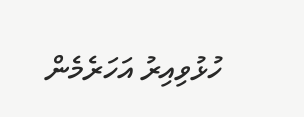ހުޅުވިއިރު އަހަރެމެން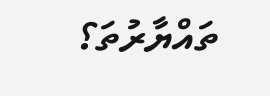ތައްޔާރުތަ؟